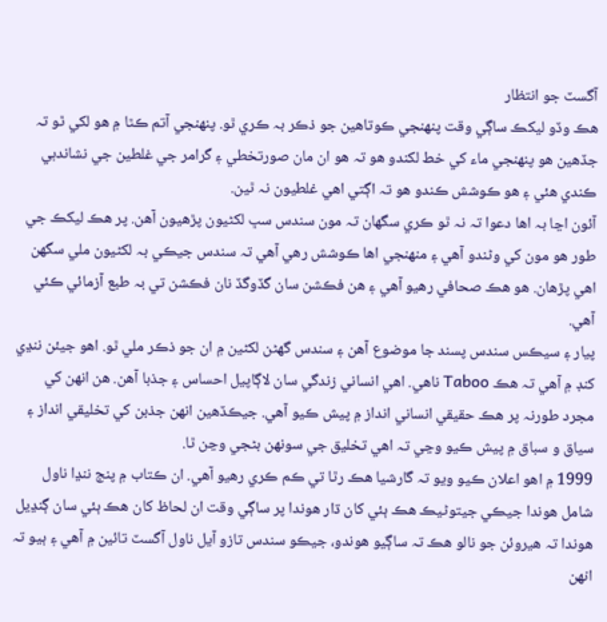آگسٽ جو انتظار
هڪ وڏو ليکڪ ساڳي وقت پنھنجي ڪوتاهين جو ذڪر بہ ڪري ٿو. پنھنجي آتم ڪٿا ۾ هو لکي ٿو تہ جڏهين هو پنھنجي ماء کي خط لکندو هو تہ هو ان مان صورتخطي ۽ گرامر جي غلطين جي نشاندہي ڪندي هئي ۽ هو ڪوشش ڪندو هو تہ اڳتي اهي غلطيون نہ ٿين.
آئون اڃا بہ اها دعوا تہ نہ ٿو ڪري سگهان تہ مون سندس سڀ لکڻيون پڙهيون آهن. پر هڪ ليکڪ جي طور هو مون کي وڻندو آهي ۽ منھنجي اها ڪوشش رهي آهي تہ سندس جيڪي بہ لکڻيون ملي سگهن اهي پڙهان. هو هڪ صحافي رهيو آهي ۽ هن فڪشن سان گڏوگڏ نان فڪشن تي بہ طبع آزمائي ڪئي آهي.
پيار ۽ سيڪس سندس پسند جا موضوع آهن ۽ سندس گهڻن لکڻين ۾ ان جو ذڪر ملي ٿو. اهو جيئن ننڍي کنڊ ۾ آهي تہ هڪ Taboo ناهي. اهي انساني زندگي سان لاڳاپيل احساس ۽ جذبا آهن. هن انھن کي مجرد طورنہ پر هڪ حقيقي انساني انداز ۾ پيش ڪيو آهي. جيڪڏهين انھن جذبن کي تخليقي انداز ۽ سياق و سباق ۾ پيش ڪيو وڃي تہ اهي تخليق جي سونھن بڻجي وڃن ٿا.
1999 ۾ اهو اعلان ڪيو ويو تہ گارشيا هڪ رٿا تي ڪم ڪري رهيو آهي. ان ڪتاب ۾ پنج ننڍا ناول شامل هوندا جيڪي جيتوڻيڪ هڪ ٻئي کان ڌار هوندا پر ساڳي وقت ان لحاظ کان هڪ ٻئي سان ڳنڍيل هوندا تہ هيروئن جو نالو هڪ تہ ساڳيو هوندو، جيڪو سندس تازو آيل ناول آگسٽ تائين ۾ آهي ۽ ٻيو تہ انھن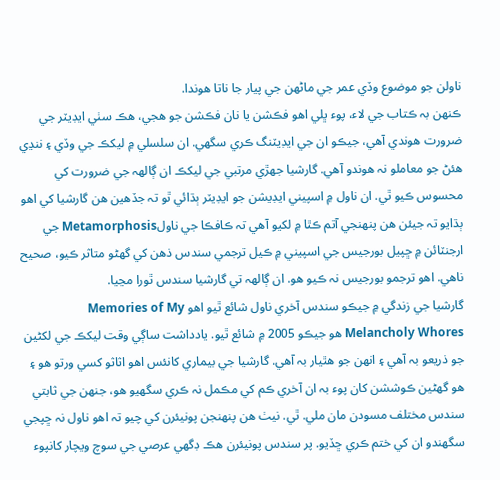ناولن جو موضوع وڏي عمر جي ماڻھن جي پيار جا ناتا هوندا.
ڪنھن بہ ڪتاب جي لاء، پوء ڀلي اهو فڪشن يا نان فڪشن جو هجي، هڪ سٺي ايڊيٽر جي ضرورت هوندي آهي، جيڪو ان جي ايڊيٽنگ ڪري سگهي. ان سلسلي ۾ ليکڪ جي وڏي ۽ ننڍي هئڻ جو معاملو نہ هوندو آهي. گارشيا جھڙي مرتبي جي ليکڪ ان ڳالھہ جي ضرورت کي محسوس ڪيو ٿي. ان ناول ۾ اسپيني ايڊيشن جو ايڊيٽر ٻڌائي ٿو تہ جڏهين هن گارشيا کي اهو ٻڌايو تہ جيئن هن پنھنجي آتم ڪٿا ۾ لکيو آهي تہ ڪافڪا جي ناولMetamorphosis جي ارجنٽائن ۾ ڇپيل بورجيس جي اسپيني ۾ ڪيل ترجمي سندس ذهن کي گهڻو متاثر ڪيو، صحيح ناهي. اهو ترجمو بورجيس نہ ڪيو هو. ان ڳالھہ تي گارشيا سندس ٿورا مڃيا.
گارشيا جي زندگي ۾ جيڪو سندس آخري ناول شائع ٿيو اهو Memories of My Melancholy Whores هو جيڪو 2005 ۾ شائع ٿيو. يادداشت ساڳي وقت ليکڪ جي لکڻين جو ذريعو بہ آهي ۽ انھن جو هٿيار بہ آهي. گارشيا جي بيماري کانئس اهو اثاثو کسي ورتو هو ۽ هو گهڻين ڪوششن کان پوء بہ ان آخري ڪم کي مڪمل نہ ڪري سگهيو هو، جنھن جي ثابتي سندس مختلف مسودن مان ملي. ٿي. نيٺ هن پنھنجن پونيئرن کي چيو تہ اهو ناول نہ ڇپجي سگهندو ان کي ختم ڪري ڇڏيو. پر سندس پونيئرن هڪ ڊگهي عرصي جي سوچ ويچار کانپوء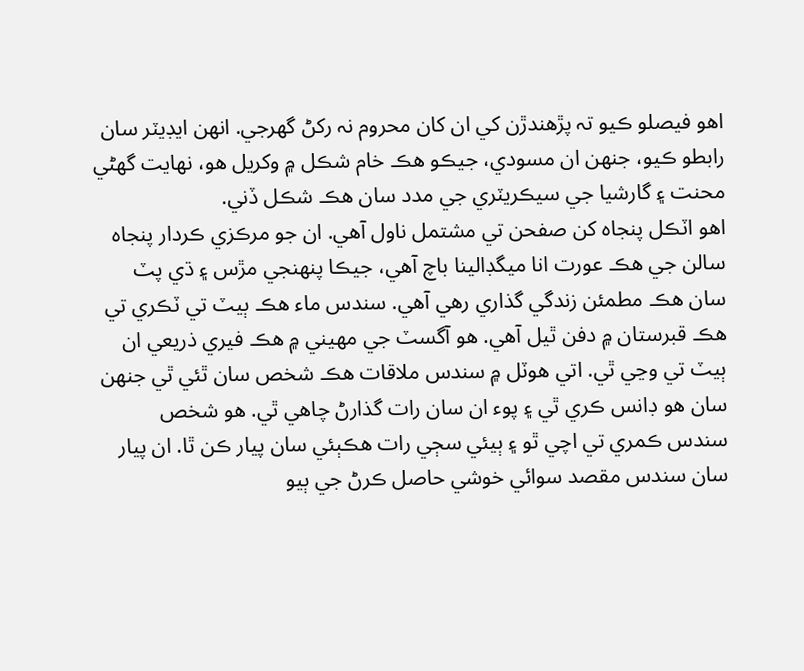اهو فيصلو ڪيو تہ پڙهندڙن کي ان کان محروم نہ رکڻ گهرجي. انھن ايڊيٽر سان رابطو ڪيو، جنھن ان مسودي، جيڪو هڪ خام شڪل ۾ وکريل هو، نھايت گهڻي محنت ۽ گارشيا جي سيڪريٽري جي مدد سان هڪ شڪل ڏني.
اهو اٽڪل پنجاه کن صفحن تي مشتمل ناول آهي. ان جو مرڪزي ڪردار پنجاه سالن جي هڪ عورت انا ميگڊالينا باچ آهي، جيڪا پنھنجي مڙس ۽ ڌي پٽ سان هڪ مطمئن زندگي گذاري رهي آهي. سندس ماء هڪ ٻيٽ تي ٽڪري تي هڪ قبرستان ۾ دفن ٿيل آهي. هو آگسٽ جي مھيني ۾ هڪ فيري ذريعي ان ٻيٽ تي وڃي ٿي. اتي هوٽل ۾ سندس ملاقات هڪ شخص سان ٿئي ٿي جنھن سان هو ڊانس ڪري ٿي ۽ پوء ان سان رات گذارڻ چاهي ٿي. هو شخص سندس ڪمري تي اچي ٿو ۽ ٻيئي سڄي رات هڪٻئي سان پيار ڪن ٿا. ان پيار سان سندس مقصد سوائي خوشي حاصل ڪرڻ جي ٻيو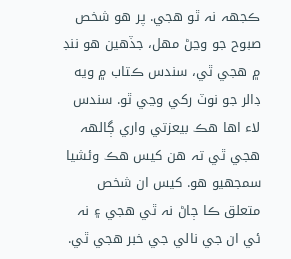ڪجهہ نہ ٿو هجي. پر هو شخص صبوح جو وڃڻ مھل، جڏهين هو ننڊ ۾ هجي ٿي، سندس ڪتاب ۾ ويه ڊالر جو نوٽ رکي وڃي ٿو. سندس لاء اها هڪ بيعزتي واري ڳالھہ هجي ٿي تہ هن کيس هڪ وئشيا سمجهيو هو. کيس ان شخص متعلق ڪا ڄاڻ نہ ٿي هجي ۽ نہ ئي ان جي نالي جي خبر هجي ٿي.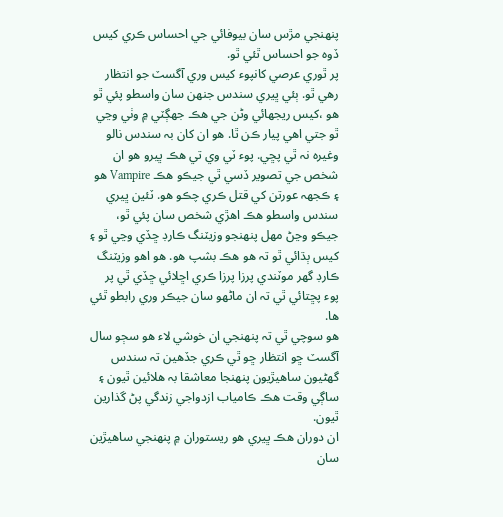پنھنجي مڙس سان بيوفائي جي احساس ڪري کيس ڏوه جو احساس ٿئي ٿو.
پر ٿوري عرصي کانپوء کيس وري آگسٽ جو انتظار رهي ٿو. ٻئي ڀيري سندس جنھن سان واسطو پئي ٿو هو ،کيس ريجهائي وڻن جي هڪ جهڳٽي ۾ وٺي وڃي ٿو جتي اهي پيار ڪن ٿا. هو ان کان بہ سندس نالو وغيرہ نہ ٿي پڇي. پوء ٽي وي تي هڪ ڀيرو هو ان شخص جي تصوير ڏسي ٿي جيڪو هڪ Vampire هو ۽ ڪجهہ عورتن کي قتل ڪري چڪو هو. ٽئين ڀيري سندس واسطو هڪ اهڙي شخص سان پئي ٿو، جيڪو وڃڻ مھل پنھنجو وزيٽنگ ڪارڊ ڇڏي وڃي ٿو ۽ کيس ٻڌائي ٿو تہ هو هڪ بشپ هو. هو اهو وزيٽنگ ڪارڊ گهر موٽندي پرزا پرزا ڪري اڇلائي ڇڏي ٿي پر پوء پڇتائي ٿي تہ ان ماڻھو سان جيڪر وري رابطو ٿئي ها.
هو سوچي ٿي تہ پنھنجي ان خوشي لاء هو سڄو سال آگسٽ ڇو انتظار ڇو ٿي ڪري جڏهين تہ سندس گهڻيون ساهيڙيون پنھنجا معاشقا بہ هلائين ٿيون ۽ ساڳي وقت هڪ ڪامياب ازدواجي زندگي پڻ گذارين ٿيون.
ان دوران هڪ ڀيري هو ريستوران ۾ پنھنجي ساهيڙين سان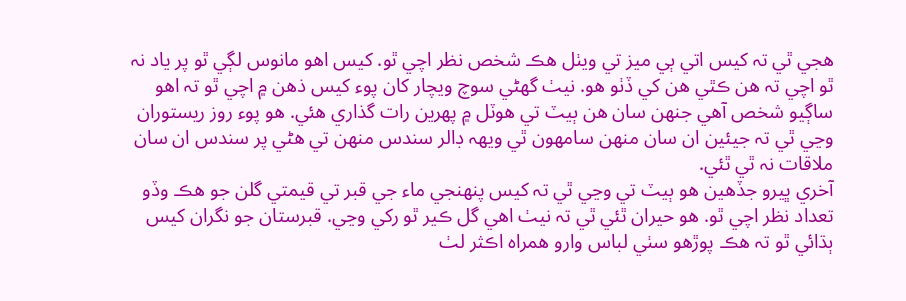هجي ٿي تہ کيس اتي ٻي ميز تي ويٺل هڪ شخص نظر اچي ٿو. کيس اهو مانوس لڳي ٿو پر ياد نہ ٿو اچي تہ هن ڪٿي هن کي ڏٺو هو. نيٺ گهڻي سوچ ويچار کان پوء کيس ذهن ۾ اچي ٿو تہ اهو ساڳيو شخص آهي جنھن سان هن ٻيٽ تي هوٽل ۾ پھرين رات گذاري هئي. هو پوء روز ريستوران وڃي ٿي تہ جيئين ان سان منھن سامھون ٿي ويھہ ڊالر سندس منھن تي هڻي پر سندس ان سان ملاقات نہ ٿي ٿئي.
آخري ڀيرو جڏهين هو ٻيٽ تي وڃي ٿي تہ کيس پنھنجي ماء جي قبر تي قيمتي گلن جو هڪ وڏو تعداد نظر اچي ٿو. هو حيران ٿئي ٿي تہ نيٺ اهي گل ڪير ٿو رکي وڃي. قبرستان جو نگران کيس ٻڌائي ٿو تہ هڪ پوڙهو سٺي لباس وارو همراه اڪثر لٺ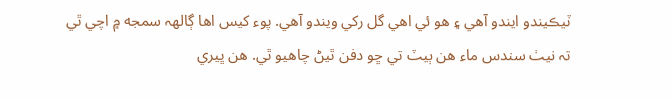ٽيڪيندو ايندو آهي ۽ هو ئي اهي گل رکي ويندو آهي. پوء کيس اها ڳالھہ سمجه ۾ اچي ٿي تہ نيٺ سندس ماء هن ٻيٽ تي ڇو دفن ٿيڻ چاهيو ٿي. هن ڀيري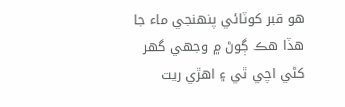هو قبر کوٽائي پنھنجي ماء جا هڏا هڪ ڳوڻ ۾ وجهي گهر کڻي اچي ٿي ۽ اهڙي ريت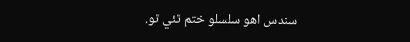سندس اهو سلسلو ختم ٿئي ٿو.